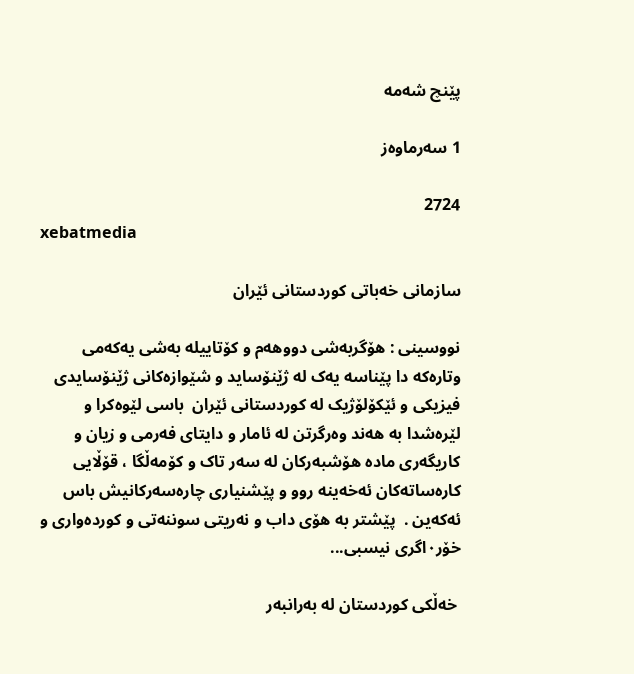پێنچ شه‌مه‌

1 سه‌رماوه‌ز

2724
xebatmedia

سازمانی خه‌باتی کوردستانی ئێران

نووسینی : هۆگربه‌‌‌شی دووهه‌‌‌م و کۆتاییله‌‌‌ به‌‌‌شی یه‌‌‌که‌‌‌می وتاره‌‌‌که‌‌‌ دا پێناسه‌‌‌ یه‌‌‌ک له‌‌‌ ژێنۆساید و شێوازه‌‌‌کانی ژێنۆسایدی فیزیکی و ئێکۆلۆژیک له‌‌‌ کوردستانی ئێران  باسی لێوه‌‌‌کرا و لێره‌‌‌شدا به‌‌‌ هه‌‌‌ند وه‌‌‌رگرتن له‌‌‌ ئامار و دایتای فه‌‌‌رمی و زیان و کاریگه‌‌‌ری ماده‌‌‌ هۆشبه‌‌‌رکان له‌‌‌ سه‌‌‌ر تاک و کۆمه‌‌‌ڵگا ، قۆڵایی کاره‌‌‌ساته‌‌‌کان ئه‌‌‌خه‌‌‌ینه‌‌‌ روو و پێشنیاری چاره‌‌‌سه‌‌‌رکانیش باس ئه‌‌‌که‌‌‌ین .  پێشتر به‌‌‌ هۆی داب و نه‌‌‌ریتی سوننه‌‌‌تی و کورده‌‌‌واری و خۆر٠اگری نیسبی...

 خه‌‌‌ڵکی کوردستان له‌‌‌ به‌‌‌رانبه‌‌‌ر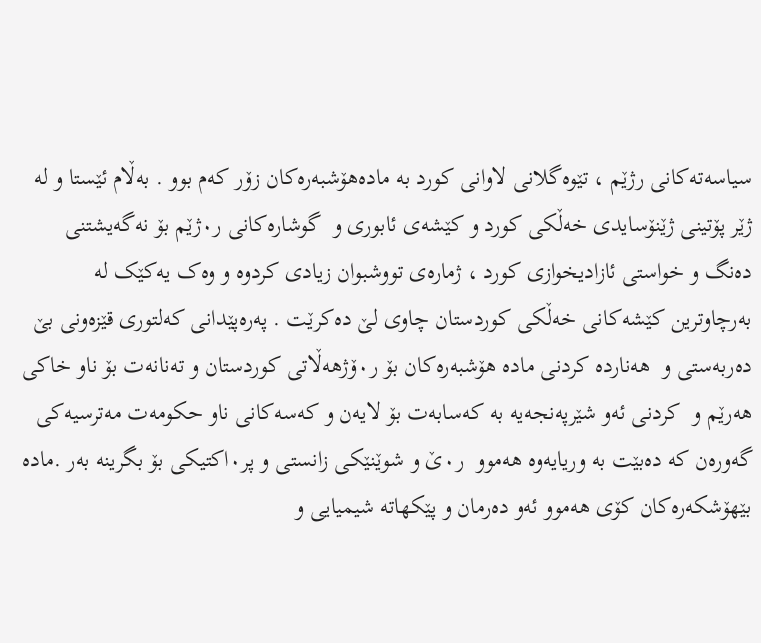سیاسه‌‌‌ته‌‌‌کانی رژێم ، تێوه‌‌‌گلانی لاوانی کورد به‌‌‌ ماده‌‌‌هۆشبه‌‌‌ره‌‌‌کان زۆر که‌‌‌م بوو . به‌‌‌ڵام ئێستا و له‌‌‌ ژێر پۆتینی ژێنۆسایدی خه‌‌‌ڵکی کورد و کێشه‌‌‌ی ئابوری و  گوشاره‌‌‌کانی ر٠ژێم بۆ نه‌‌‌گه‌‌‌یشتنی ده‌‌‌نگ و خواستی ئازادیخوازی کورد ، ژماره‌‌‌ی تووشبوان زیادی کردوه‌‌‌ و وه‌‌‌ک یه‌‌‌کێک له‌‌‌ به‌‌‌رچاوترین کێشه‌‌‌کانی خه‌‌‌ڵکی کوردستان چاوی لێ ده‌‌‌کرێت . په‌‌‌ره‌‌‌پێدانی که‌‌‌لتوری قێزه‌‌‌ونی بێ ده‌‌‌ربه‌‌‌ستی و  هه‌‌‌نارده‌‌‌ کردنی ماده‌‌‌ هۆشبه‌‌‌ره‌‌‌کان بۆ ر٠ۆژهه‌‌‌ڵاتی کوردستان و ته‌‌‌نانه‌‌‌ت بۆ ناو خاکی هه‌‌‌رێم و  کردنی ئه‌‌‌و شێرپه‌‌‌نجه‌‌‌یه‌‌‌ به‌‌‌ که‌‌‌سابه‌‌‌ت بۆ لایه‌‌‌ن و که‌‌‌سه‌‌‌کانی ناو حکومه‌‌‌ت مه‌‌‌ترسیه‌‌‌کی گه‌‌‌وره‌‌‌ن که‌‌‌ ده‌‌‌بێت به‌‌‌ وریایه‌‌‌وه‌‌‌ هه‌‌‌موو  ر٠ێ و شوێنێکی زانستی و پر٠اکتیکی بۆ بگرینه‌‌‌ به‌‌‌ر .ماده‌‌‌ بێهۆشکه‌‌‌ره‌‌‌کان کۆی هه‌‌‌موو ئه‌‌‌و ده‌‌‌رمان و پێکهاته‌‌‌ شیمیایی و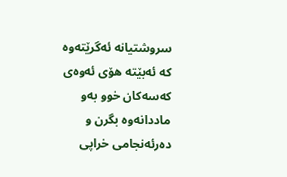سروشتیانه‌‌‌ ئه‌‌‌گرێته‌‌‌وه‌‌‌ که‌‌‌ ئه‌‌‌بێته‌‌‌ هۆی ئه‌‌‌وه‌‌‌ی که‌‌‌سه‌‌‌کان خوو به‌‌‌و ماددانه‌‌‌وه‌‌‌ بگرن و ده‌‌‌رئه‌‌‌نجامی خراپی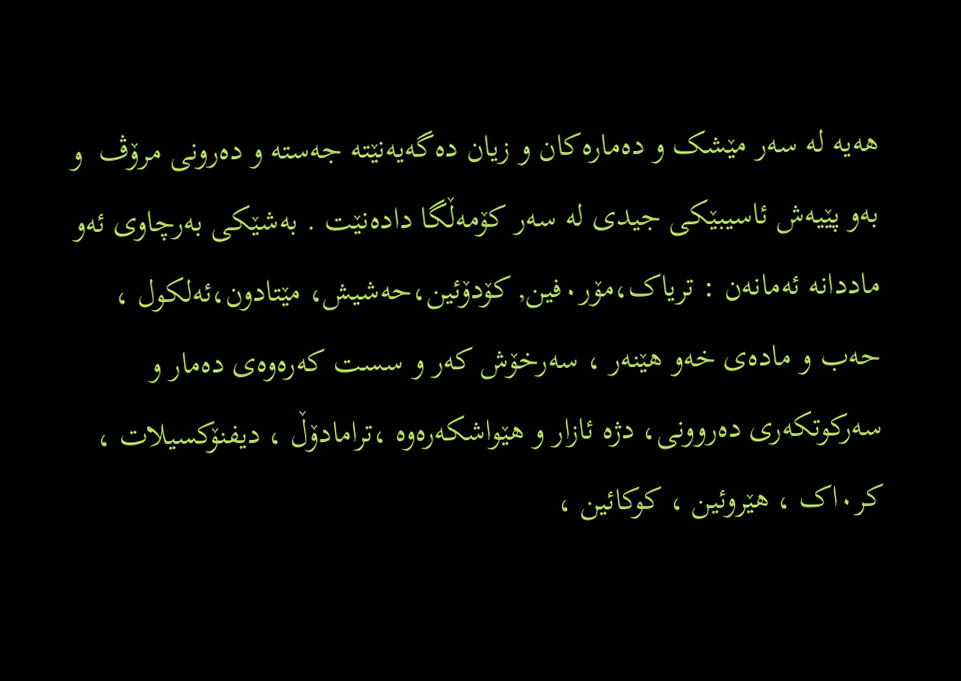هه‌‌‌یه‌‌‌ له‌‌‌ سه‌‌‌ر مێشک و ده‌‌‌ماره‌‌‌کان و زیان ده‌‌‌گه‌‌‌یه‌‌‌نێته‌‌‌ جه‌‌‌سته‌‌‌ و ده‌‌‌رونی مرۆڤ  و به‌‌‌و پێیه‌‌‌ش ئاسیبێکی جیدی له‌‌‌ سه‌‌‌ر کۆمه‌‌‌ڵگا داده‌‌‌نێت . به‌‌‌شێکی به‌‌‌رچاوی ئه‌‌‌و ماددانه‌‌‌ ئه‌‌‌مانه‌‌‌ن : تریاک،مۆر٠فین, کۆدۆئین،حه‌‌‌شیش، مێتادون،ئه‌‌‌لکول ، حه‌‌‌ب و ماده‌‌‌ی خه‌‌‌و هێنه‌‌‌ر ، سه‌‌‌رخۆش که‌‌‌ر و سست که‌‌‌ره‌‌‌وه‌‌‌ی ده‌‌‌مار و سه‌‌‌رکوتکه‌‌‌ری ده‌‌‌روونی، دژه‌‌‌ ئازار و هێواشکه‌‌‌ره‌‌‌وه‌‌‌ ،ترامادۆڵ ، دیفنۆکسیلات ، کر٠اک ، هێروئین ، کوکائین ،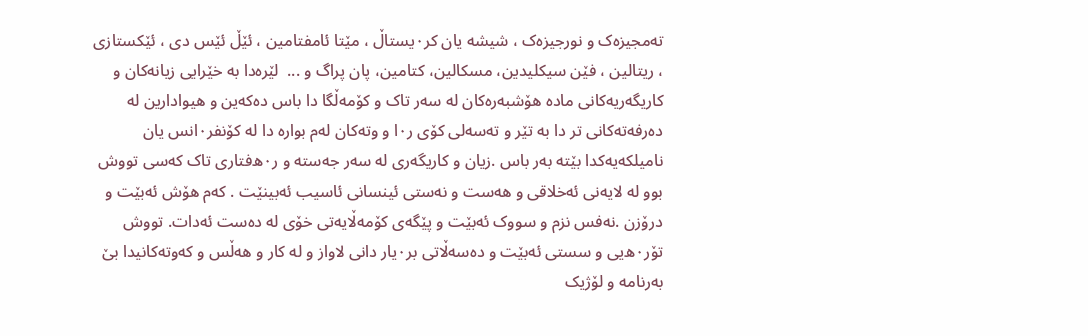ته‌‌‌مجیزه‌‌‌ک و نورجیزه‌‌‌ک ، شیشه یان کر٠یستاڵ ، مێتا ئامفتامین ، ئێڵ ئێس دی ، ئێکستازی ، ریتالین ، فێن سیکلیدین، مسکالین، کتامین، پان پراگ و ...  لێره‌‌‌دا به‌‌‌ خێرایی زیانه‌‌‌کان و کاریگه‌‌‌ریه‌‌‌کانی ماده‌‌‌ هۆشبه‌‌‌ره‌‌‌کان له‌‌‌ سه‌‌‌ر تاک و کۆمه‌‌‌ڵگا دا باس ده‌‌‌که‌‌‌ین و هیوادارین له‌‌‌ ده‌‌‌رفه‌‌‌ته‌‌‌کانی تر دا به‌‌‌ تێر و ته‌‌‌سه‌‌‌لی کۆی ر٠ا و وته‌‌‌کان له‌‌‌م بواره‌‌‌ دا له‌‌‌ کۆنفر٠انس یان نامیلکه‌‌‌یه‌‌‌کدا بێته‌‌‌ به‌‌‌ر باس .زیان و کاریگه‌‌‌ری له‌‌‌ سه‌‌‌ر جه‌‌‌سته‌‌‌ و ر٠ه‌‌‌فتاری تاک که‌‌‌سی تووش بوو له‌‌‌ لایه‌‌‌نی ئه‌‌‌خلاقی و هه‌‌‌ست و نه‌‌‌ستی ئینسانی ئاسیب ئه‌‌‌بینێت . که‌‌‌م هۆش ئه‌‌‌بێت و درۆزن .نه‌‌‌فس نزم و سووک ئه‌‌‌بێت و پێگه‌‌‌ی کۆمه‌‌‌ڵایه‌‌‌تی خۆی له‌‌‌ ده‌‌‌ست ئه‌‌‌دات. تووش تۆر٠ه‌‌‌یی و سستی ئه‌‌‌بێت و ده‌‌‌سه‌‌‌ڵاتی بر٠یار دانی لاواز و له‌‌‌ کار و هه‌‌‌ڵس و که‌‌‌وته‌‌‌کانیدا بێ به‌‌‌رنامه‌‌‌ و لۆژیک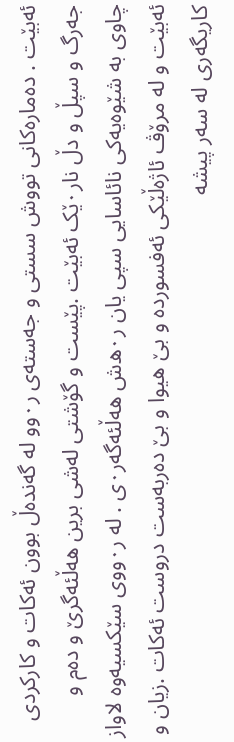ئه‌‌‌بێت . ده‌‌‌ماره‌‌‌کانی تووش سستی و جه‌‌‌سته‌‌‌ی ر٠وو له‌‌‌ گه‌‌‌نده‌‌‌ڵ بوون ئه‌‌‌کات و کارکردی جه‌‌‌رگ و سپڵ و دڵ نار٠ێک ئه‌‌‌بێت .پێست و گۆشتی له‌‌‌شی برین هه‌‌‌ڵئه‌‌‌گرێ و ده‌‌‌م و چاوی به‌‌‌ شێوه‌‌‌یه‌‌‌کی نائاسایی سپی یان ر٠ه‌‌‌ش هه‌‌‌ڵئه‌‌‌گه‌‌‌ر٠ی . له‌‌‌ ر٠ووی سێکسیه‌‌‌وه‌‌‌ لاواز ئه‌‌‌بێت و له‌‌‌ مرۆڤ ئاژه‌‌‌ڵێکی ئه‌‌‌فسورده‌‌‌ و بێ هیوا و بێ ده‌‌‌ربه‌‌‌ست دروست ئه‌‌‌کات .زیان و کاریگه‌‌‌ری له‌‌‌ سه‌‌‌ر پیشه‌‌‌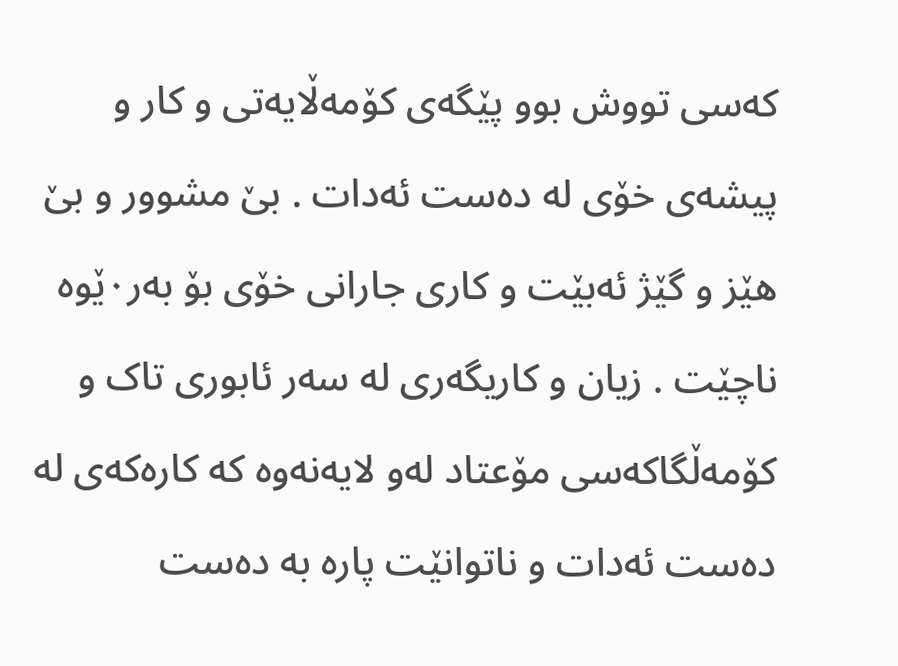که‌‌‌سی تووش بوو پێگه‌‌‌ی کۆمه‌‌‌ڵایه‌‌‌تی و کار و پیشه‌‌‌ی خۆی له‌‌‌ ده‌‌‌ست ئه‌‌‌دات . بێ مشوور و بێ هێز و گێژ ئه‌‌‌بێت و کاری جارانی خۆی بۆ به‌‌‌ر٠ێوه‌‌‌ ناچێت . زیان و کاریگه‌‌‌ری له‌‌‌ سه‌‌‌ر ئابوری تاک و کۆمه‌‌‌ڵگاکه‌‌‌سی مۆعتاد له‌‌‌و لایه‌‌‌نه‌‌‌وه‌‌‌ که‌‌‌ کاره‌‌‌که‌‌‌ی له‌‌‌ ده‌‌‌ست ئه‌‌‌دات و ناتوانێت پاره‌‌‌ به‌‌‌ ده‌‌‌ست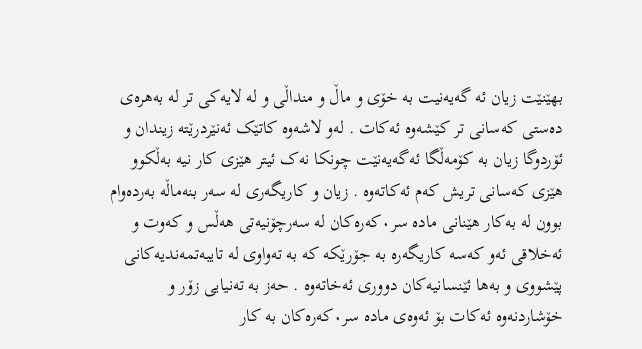بهێنێت زیان ئه‌‌‌ گه‌‌‌یه‌‌‌نیت به‌‌‌ خۆی و ماڵ و منداڵی و له‌‌‌ لایه‌‌‌کی تر له‌‌‌ به‌‌‌هره‌‌‌ی ده‌‌‌ستی که‌‌‌سانی تر کێشه‌‌‌وه‌‌‌ ئه‌‌‌کات . له‌‌‌و لاشه‌‌‌وه‌‌‌ کاتێک ئه‌‌‌نێردرێته‌‌‌ زیندان و ئۆردوگا زیان به‌‌‌ کۆمه‌‌‌ڵگا ئه‌‌‌گه‌‌‌یه‌‌‌نێت چونکا نه‌‌‌ک ئیتر هێزی کار نیه‌‌‌ به‌‌‌ڵکوو  هێزی که‌‌‌سانی تریش که‌‌‌م ئه‌‌‌کاته‌‌‌وه‌‌‌ . زیان و کاریگه‌‌‌ری له‌‌‌ سه‌‌‌ر بنه‌‌‌ماڵه‌‌‌ به‌‌‌رده‌‌‌وام بوون له‌‌‌ به‌‌‌کار هێنانی ماده‌‌‌ سر٠که‌‌‌ره‌‌‌کان له‌‌‌ سه‌‌‌رچۆنیه‌‌‌تی هه‌‌‌ڵس و که‌‌‌وت و ئه‌‌‌خلاقی ئه‌‌‌و که‌‌‌سه‌‌‌ کاریگه‌‌‌ره‌‌‌ به‌‌‌ جۆرێکه‌‌‌ که‌‌‌ به‌‌‌ ته‌‌‌واوی له‌‌‌ تایبه‌‌‌تمه‌‌‌ندیه‌‌‌کانی پێشووی و به‌‌‌ها ئێنسانیه‌‌‌کان دووری ئه‌‌‌خاته‌‌‌وه‌‌‌ . حه‌‌‌ز به‌‌‌ ته‌‌‌نیایی زۆر و خۆشاردنه‌‌‌وه‌‌‌ ئه‌‌‌کات بۆ ئه‌‌‌وه‌‌‌ی ماده‌‌‌ سر٠که‌‌‌ره‌‌‌کان به‌‌‌ کار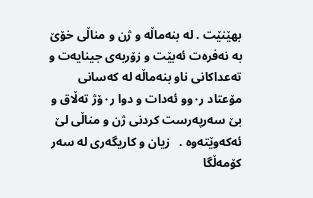بهێنێت . له‌‌‌ بنه‌‌‌ماڵه‌‌‌ و ژن و مناڵی خۆێ به‌‌‌ نه‌‌‌فره‌‌‌ت ئه‌‌‌بێت و زۆربه‌‌‌ی جینایه‌‌‌ت و ته‌‌‌عداکانی ناو بنه‌‌‌ماڵه‌‌‌ له‌‌‌ که‌‌‌سانی مۆعتاد ر٠وو ئه‌‌‌دات و دوا ر٠ۆژ ته‌‌‌ڵاق و بێ سه‌‌‌رپه‌‌‌رست کردنی ژن و مناڵی لێ ئه‌‌‌که‌‌‌وێته‌‌‌وه‌‌‌ .   زیان و کاریگه‌‌‌ری له‌‌‌ سه‌‌‌ر کۆمه‌‌‌ڵگا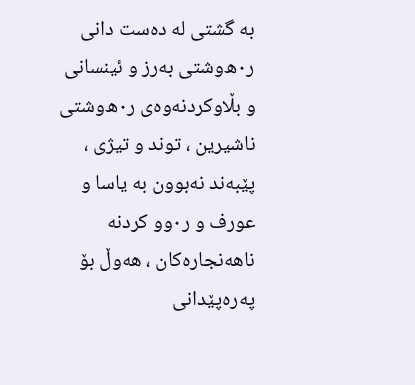به‌‌‌ گشتی له‌‌‌ ده‌‌‌ست دانی ر٠ه‌‌‌وشتی به‌‌‌رز و ئینسانی و بڵاوکردنه‌‌‌وه‌‌‌ی ر٠ه‌‌‌وشتی ناشیرین ، توند و تیژی ، پێبه‌‌‌ند نه‌‌‌بوون به‌‌‌ یاسا و عورف و ر٠وو کردنه‌‌‌ ناهه‌‌‌نجاره‌‌‌کان ، هه‌‌‌وڵ بۆ په‌‌‌ره‌‌‌پێدانی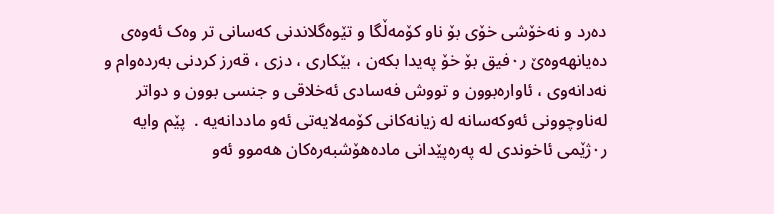ده‌‌‌رد و نه‌‌‌خۆشی خۆی بۆ ناو کۆمه‌‌‌ڵگا و تێوه‌‌‌گلاندنی که‌‌‌سانی تر وه‌‌‌ک ئه‌‌‌وه‌‌‌ی ده‌‌‌یانهه‌‌‌وه‌‌‌ێ ر٠فیق بۆ خۆ په‌‌‌یدا بکه‌‌‌ن ، بێکاری ، دزی ، قه‌‌‌رز کردنی به‌‌‌رده‌‌‌وام و نه‌‌‌دانه‌‌‌وی ، ئاواره‌‌‌بوون و تووش فه‌‌‌سادی ئه‌‌‌خلاقی و جنسی بوون و دواتر له‌‌‌ناوچوونی ئه‌‌‌وکه‌‌‌سانه‌‌‌ له‌‌‌ زیانه‌‌‌کانی کۆمه‌‌‌لایه‌‌‌تی ئه‌‌‌و ماددانه‌‌‌یه‌‌‌ .  پێم وایه‌‌‌ ر٠ژێمی ئاخوندی له‌‌‌ په‌‌‌ره‌‌‌پێدانی ماده‌‌‌هۆشبه‌‌‌ره‌‌‌کان هه‌‌‌موو ئه‌‌‌و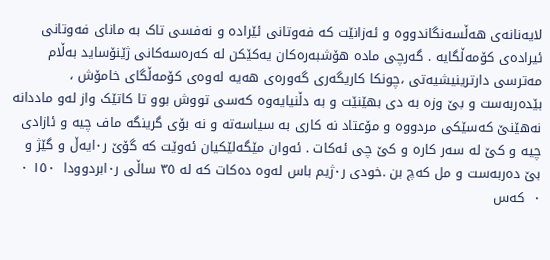لایه‌‌‌نانه‌‌‌ی هه‌‌‌ڵسه‌‌‌نگاندووه‌‌‌ و ئه‌‌‌زانێت که‌‌‌ فه‌‌‌وتانی ئێراده‌‌‌ و نه‌‌‌فسی تاک به‌‌‌ مانای فه‌‌‌وتانی ئیراده‌‌‌ی کۆمه‌‌‌ڵگایه‌‌‌ . گه‌‌‌رچی ماده‌‌‌ هۆشبه‌‌‌ره‌‌‌کان یه‌‌‌کێکن له‌‌‌ که‌‌‌ره‌‌‌سه‌‌‌کانی ژێنۆساید به‌‌‌ڵام مه‌‌‌ترسی دارترینیشیه‌‌‌تی ،چونکا کاریگه‌‌‌ری گه‌‌‌وره‌‌‌ی هه‌‌‌یه‌‌‌ له‌‌‌وه‌‌‌ی کۆمه‌‌‌ڵگای خامۆش ، بێده‌‌‌ربه‌‌‌ست و بێ وزه‌‌‌ به‌‌‌ دی بهێنێت و به‌‌‌ دڵنیایه‌‌‌وه‌‌‌ که‌‌‌سی تووش بوو تا کاتێک واز له‌‌‌و ماددانه‌‌‌ نه‌‌‌هێنێ که‌‌‌سێکی مردووه‌‌‌ و مۆعتاد نه‌‌‌ کاری به‌‌‌ سیاسه‌‌‌ته‌‌‌ و نه‌‌‌ بۆی گرینگه‌‌‌ ماف چیه‌‌‌ و ئازادی چیه‌‌‌ و کێ له‌‌‌ سه‌‌‌ر کاره‌‌‌ و کێ چی ئه‌‌‌کات . ئه‌‌‌وان مێگه‌‌‌لێکیان ئه‌‌‌وێت که‌‌‌ گۆێ ر٠ایه‌‌‌ڵ و گێژ و بێ ده‌‌‌ربه‌‌‌ست و مل که‌‌‌چ بن .خودی ر٠ژیم باس له‌‌‌وه‌‌‌ ده‌‌‌کات که‌‌‌ له‌‌‌ ٣٥ ساڵی ر٠ابردوودا  ١٥٠ ٠ ٠  که‌‌‌س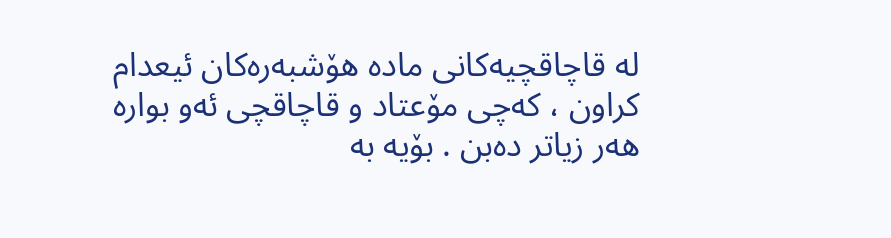له‌‌‌ قاچاقچیه‌‌‌کانی ماده‌‌‌ هۆشبه‌‌‌ره‌‌‌کان ئیعدام کراون ، که‌‌‌چی مۆعتاد و قاچاقچی ئه‌‌‌و بواره‌‌‌ هه‌‌‌ر زیاتر ده‌‌‌بن . بۆیه‌‌‌ به‌‌‌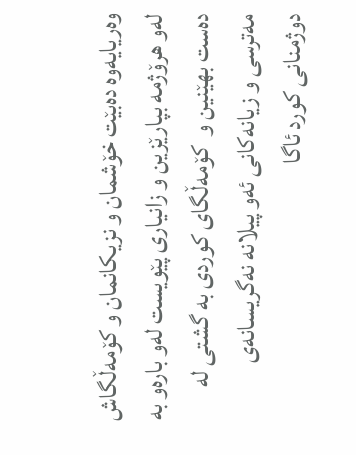وه‌‌‌ریایه‌‌‌وه‌‌‌ ده‌‌‌بێت خۆشمان و نزیکانمان و کۆمه‌‌‌ڵگاش له‌‌‌و هرۆژمه‌‌‌ بپارێزین و زانیاری پێویست له‌‌‌و باره‌‌‌و به‌‌‌ ده‌‌‌ست بهێنین و  کۆمه‌‌‌ڵگای کوردی به‌‌‌ گشتی له‌‌‌ مه‌‌‌ترسی و زیانه‌‌‌کانی ئه‌‌‌و پیلانه‌‌‌ نه‌‌‌گریسانه‌‌‌ی دوژمنانی کورد ئاگا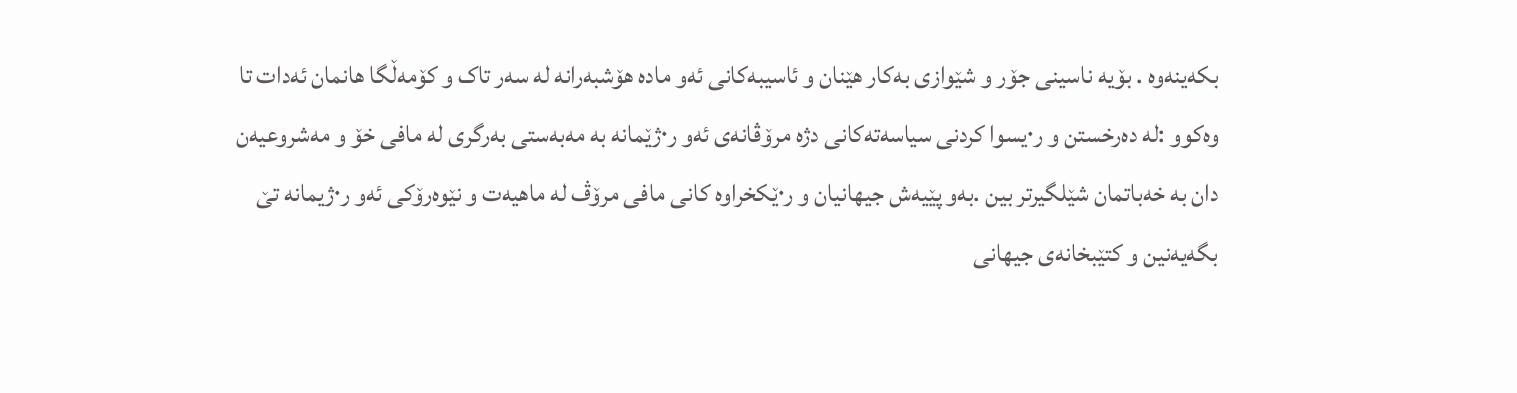بکه‌‌‌ینه‌‌‌وه‌‌‌ . بۆیه‌‌‌ ناسینی جۆر و شێوازی به‌‌‌کار هێنان و ئاسیبه‌‌‌کانی ئه‌‌‌و ماده‌‌‌ هۆشبه‌‌‌رانه‌‌‌ له‌‌‌ سه‌‌‌ر تاک و کۆمه‌‌‌ڵگا هانمان ئه‌‌‌دات تا وه‌‌‌کوو :له‌‌‌ ده‌‌‌رخستن و ر٠یسوا کردنی سیاسه‌‌‌ته‌‌‌کانی دژه‌‌‌ مرۆڤانه‌‌‌ی ئه‌‌‌و ر٠ژێمانه‌‌‌ به‌‌‌ مه‌‌‌به‌‌‌ستی به‌‌‌رگری له‌‌‌ مافی خۆ و مه‌‌‌شروعیه‌‌‌ن دان به‌‌‌ خه‌‌‌باتمان شێلگیرتر بین .به‌‌‌و پێیه‌‌‌ش جیهانیان و ر٠ێکخراوه‌‌‌ کانی مافی مرۆڤ له‌‌‌ ماهیه‌‌‌ت و نێوه‌‌‌رۆکی ئه‌‌‌و ر٠ژیمانه‌‌‌ تێ بگه‌‌‌یه‌‌‌نین و کتێبخانه‌‌‌ی جیهانی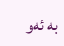به‌‌‌ ئه‌‌‌و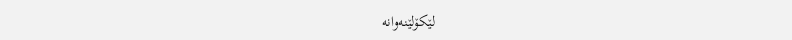لێکۆلێنه‌‌‌وانه‌‌‌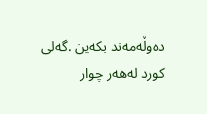ده‌‌‌وڵه‌‌‌مه‌‌‌ند بکه‌‌‌ین .گه‌‌‌لی کورد له‌‌‌هه‌‌‌ر چوار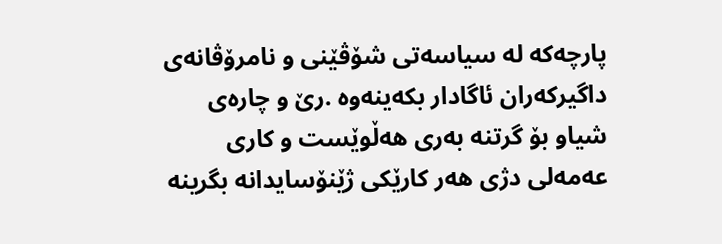پارچه‌‌‌که‌‌‌ له‌‌‌ سیاسه‌‌‌تی شۆڤێنی و نامرۆڤانه‌‌‌ی داگیرکه‌‌‌ران ئاگادار بکه‌‌‌ینه‌‌‌وه‌‌‌ .رێ و چاره‌‌‌ی شیاو بۆ گرتنه‌‌‌ به‌‌‌ری هه‌‌‌ڵوێست و کاری عه‌‌‌مه‌‌‌لی دژی هه‌‌‌ر کارێکی ژێنۆسایدانه‌‌‌ بگرینه‌‌‌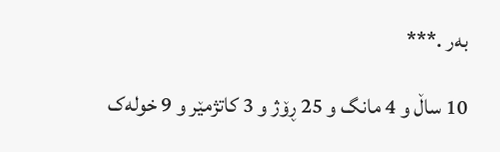به‌‌‌ر .***

10 ساڵ و 4 مانگ و 25 ڕۆژ و 3 کاتژمێر و 9 خوله‌ک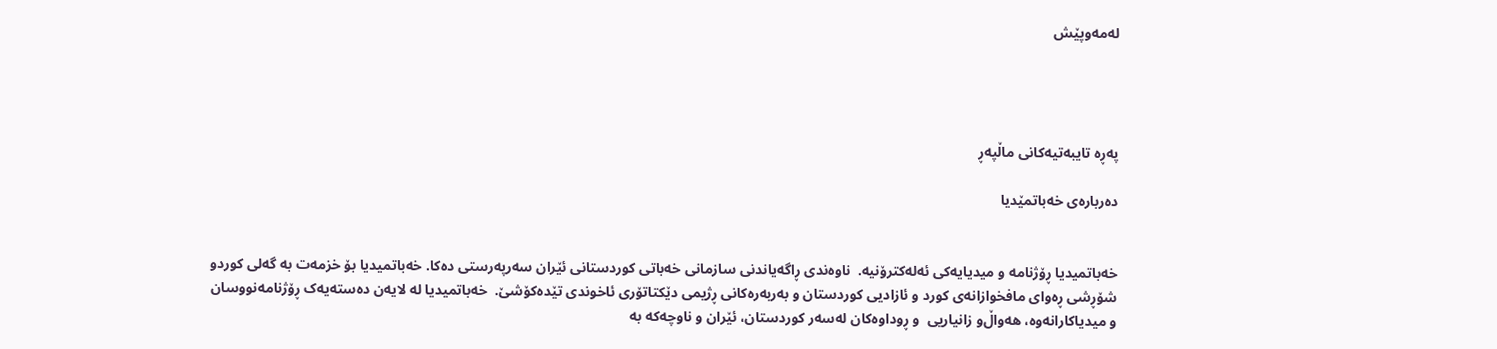له‌مه‌وپێش‌




په‌ڕه‌ تایبه‌تیه‌کانی ماڵپه‌ڕ

ده‌رباره‌ی خه‌باتمێدیا


خه‌باتمیدیا ڕۆژنامه‌ و میدیایه‌کی ئه‌له‌کترۆنیه‌.  ناوه‌ندی ڕاگه‌یاندنی سازمانی خه‌باتی کوردستانی ئێران سەرپەرستی دەکا. خەباتمیدیا بۆ خزمەت بە گەلی کوردو شۆڕشی ڕەوای مافخوازانەی کورد و ئازادیی کوردستان و بەربەرەکانی ڕژیمی دێکتاتۆری ئاخوندی تێدەکۆشێ.  خەباتمیدیا لە لایەن دەستەیەک ڕۆژنامه‌نووسان و میدیاکارانه‌وه‌، هه‌واڵ‌و زانیاریی  و ڕوداوه‌کان له‌سه‌ر کوردستان، ئێران و ناوچه‌که‌ به‌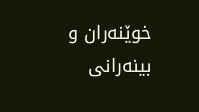خوێنەران و بینەرانی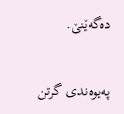دەگەێنێ.

په‌یوه‌ندی گرتن